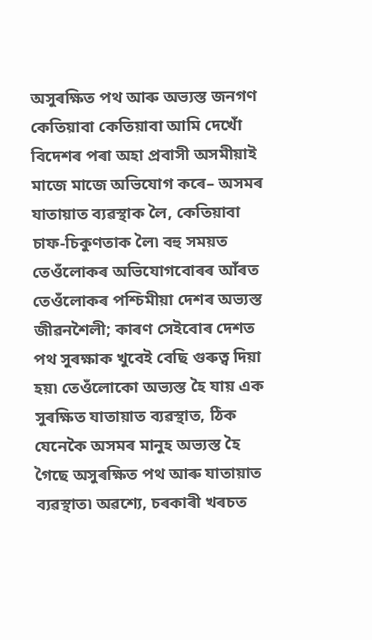অসুৰক্ষিত পথ আৰু অভ্যস্ত জনগণ
কেতিয়াবা কেতিয়াবা আমি দেখোঁ বিদেশৰ পৰা অহা প্ৰবাসী অসমীয়াই মাজে মাজে অভিযোগ কৰে– অসমৰ যাতায়াত ব্যৱস্থাক লৈ, কেতিয়াবা চাফ-চিকুণতাক লৈ৷ বহু সময়ত তেওঁলোকৰ অভিযোগবোৰৰ আঁৰত তেওঁলোকৰ পশ্চিমীয়া দেশৰ অভ্যস্ত জীৱনশৈলী; কাৰণ সেইবোৰ দেশত পথ সুৰক্ষাক খুবেই বেছি গুৰুত্ব দিয়া হয়৷ তেওঁলোকো অভ্যস্ত হৈ যায় এক সুৰক্ষিত যাতায়াত ব্যৱস্থাত, ঠিক যেনেকৈ অসমৰ মানুহ অভ্যস্ত হৈ গৈছে অসুৰক্ষিত পথ আৰু যাতায়াত ব্যৱস্থাত৷ অৱশ্যে, চৰকাৰী খৰচত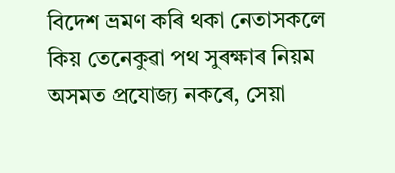বিদেশ ভ্ৰমণ কৰি থকা নেতাসকলে কিয় তেনেকুৱা পথ সুৰক্ষাৰ নিয়ম অসমত প্ৰযোজ্য নকৰে, সেয়া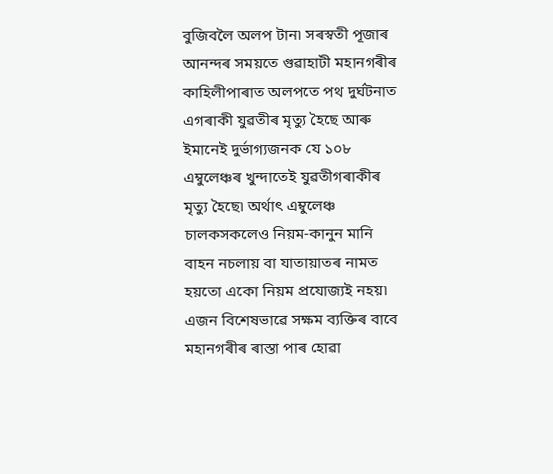বুজিবলৈ অলপ টান৷ সৰস্বতী পূজাৰ আনন্দৰ সময়তে গুৱাহাটী মহানগৰীৰ কাহিলীপাৰাত অলপতে পথ দুৰ্ঘটনাত এগৰাকী যুৱতীৰ মৃত্যু হৈছে আৰু ইমানেই দুৰ্ভাগ্যজনক যে ১০৮ এম্বুলেঞ্চৰ খুন্দাতেই যুৱতীগৰাকীৰ মৃত্যু হৈছে৷ অৰ্থাৎ এম্বুলেঞ্চ চালকসকলেও নিয়ম-কানুন মানি বাহন নচলায় বা যাতায়াতৰ নামত হয়তো একো নিয়ম প্ৰযোজ্যই নহয়৷ এজন বিশেষভাৱে সক্ষম ব্যক্তিৰ বাবে মহানগৰীৰ ৰাস্তা পাৰ হোৱা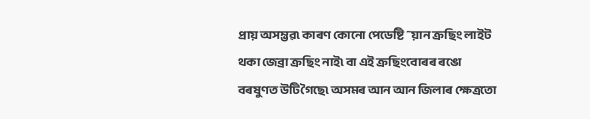প্ৰায় অসম্ভৱ৷ কাৰণ কোনো পেডেষ্টি˜য়ান ক্ৰছিং লাইট থকা জেব্ৰা ক্ৰছিং নাই৷ বা এই ক্ৰছিংবোৰৰ ৰঙো বৰষুণত উটি গৈছে৷ অসমৰ আন আন জিলাৰ ক্ষেত্ৰতো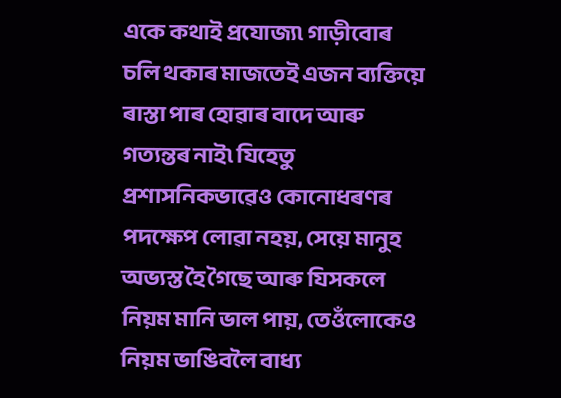একে কথাই প্ৰযোজ্য৷ গাড়ীবোৰ চলি থকাৰ মাজতেই এজন ব্যক্তিয়ে ৰাস্তা পাৰ হোৱাৰ বাদে আৰু গত্যন্তৰ নাই৷ যিহেতু প্ৰশাসনিকভাৱেও কোনোধৰণৰ পদক্ষেপ লোৱা নহয়, সেয়ে মানুহ অভ্যস্ত হৈ গৈছে আৰু যিসকলে নিয়ম মানি ভাল পায়, তেওঁলোকেও নিয়ম ভাঙিবলৈ বাধ্য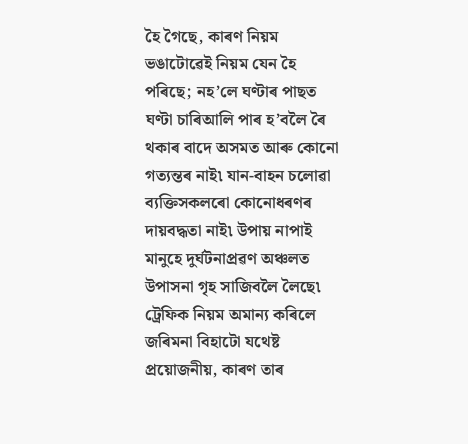হৈ গৈছে, কাৰণ নিয়ম ভঙাটোৱেই নিয়ম যেন হৈ পৰিছে; নহ’লে ঘণ্টাৰ পাছত ঘণ্টা চাৰিআলি পাৰ হ’বলৈ ৰৈ থকাৰ বাদে অসমত আৰু কোনো গত্যন্তৰ নাই৷ যান-বাহন চলোৱা ব্যক্তিসকলৰো কোনোধৰণৰ দায়বদ্ধতা নাই৷ উপায় নাপাই মানুহে দুৰ্ঘটনাপ্ৰৱণ অঞ্চলত উপাসনা গৃহ সাজিবলৈ লৈছে৷ ট্ৰেফিক নিয়ম অমান্য কৰিলে জৰিমনা বিহাটো যথেষ্ট প্ৰয়োজনীয়, কাৰণ তাৰ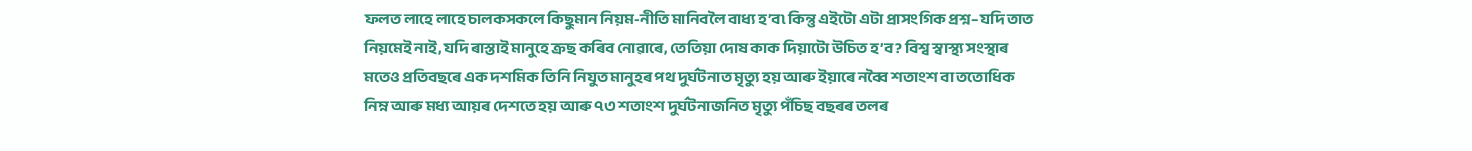ফলত লাহে লাহে চালকসকলে কিছুমান নিয়ম-নীতি মানিবলৈ বাধ্য হ’ব৷ কিন্তু এইটো এটা প্ৰাসংগিক প্ৰশ্ন– যদি তাত নিয়মেই নাই, যদি ৰাস্তাই মানুহে ক্ৰছ কৰিব নোৱাৰে, তেতিয়া দোষ কাক দিয়াটো উচিত হ’ব? বিশ্ব স্বাস্থ্য সংস্থাৰ মতেও প্ৰতিবছৰে এক দশমিক তিনি নিযুত মানুহৰ পথ দুৰ্ঘটনাত মৃত্যু হয় আৰু ইয়াৰে নব্বৈ শতাংশ বা ততোধিক নিম্ন আৰু মধ্য আয়ৰ দেশতে হয় আৰু ৭৩ শতাংশ দুৰ্ঘটনাজনিত মৃত্যু পঁচিছ বছৰৰ তলৰ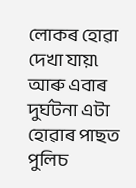লোকৰ হোৱা দেখা যায়৷ আৰু এবাৰ দুৰ্ঘটনা এটা হোৱাৰ পাছত পুলিচ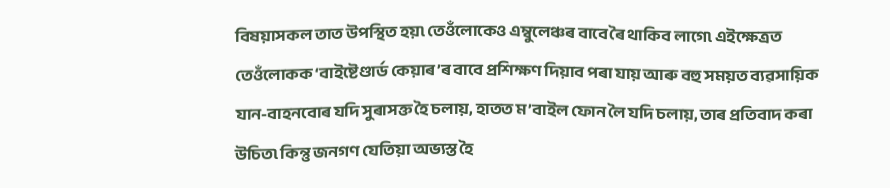বিষয়াসকল তাত উপস্থিত হয়৷ তেওঁলোকেও এম্বুলেঞ্চৰ বাবে ৰৈ থাকিব লাগে৷ এইক্ষেত্ৰত তেওঁলোকক ‘বাইষ্টেণ্ডাৰ্ড কেয়াৰ’ৰ বাবে প্ৰশিক্ষণ দিয়াব পৰা যায় আৰু বহু সময়ত ব্যৱসায়িক যান-বাহনবোৰ যদি সুৰাসক্ত হৈ চলায়, হাতত ম’বাইল ফোন লৈ যদি চলায়, তাৰ প্ৰতিবাদ কৰা উচিত৷ কিন্তু জনগণ যেতিয়া অভ্যস্ত হৈ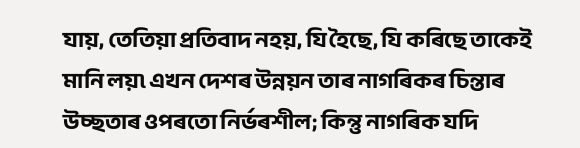যায়, তেতিয়া প্ৰতিবাদ নহয়, যি হৈছে, যি কৰিছে তাকেই মানি লয়৷ এখন দেশৰ উন্নয়ন তাৰ নাগৰিকৰ চিন্তাৰ উচ্ছতাৰ ওপৰতো নিৰ্ভৰশীল; কিন্তু নাগৰিক যদি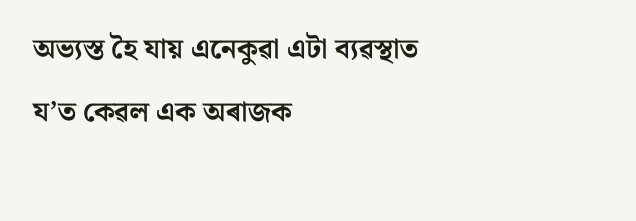অভ্যস্ত হৈ যায় এনেকুৱা এটা ব্যৱস্থাত য’ত কেৱল এক অৰাজক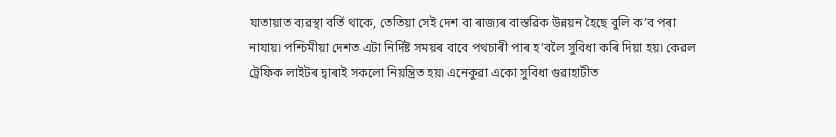যাতায়াত ব্যৱস্থা বৰ্তি থাকে, তেতিয়া সেই দেশ বা ৰাজ্যৰ বাস্তৱিক উন্নয়ন হৈছে বুলি ক’ব পৰা নাযায়৷ পশ্চিমীয়া দেশত এটা নিৰ্দিষ্ট সময়ৰ বাবে পথচাৰী পাৰ হ’বলৈ সুবিধা কৰি দিয়া হয়৷ কেৱল ট্ৰেফিক লাইটৰ দ্বাৰাই সকলো নিয়ন্ত্ৰিত হয়৷ এনেকুৱা একো সুবিধা গুৱাহাটীত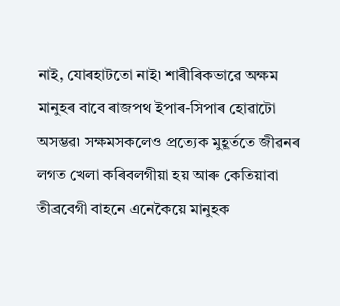নাই, যোৰহাটতো নাই৷ শাৰীৰিকভাৱে অক্ষম মানুহৰ বাবে ৰাজপথ ইপাৰ-সিপাৰ হোৱাটো অসম্ভৱ৷ সক্ষমসকলেও প্ৰত্যেক মুহূৰ্ততে জীৱনৰ লগত খেলা কৰিবলগীয়া হয় আৰু কেতিয়াবা তীব্ৰবেগী বাহনে এনেকৈয়ে মানুহক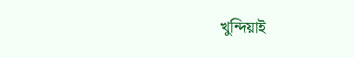খুন্দিয়াই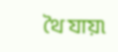থৈ যায়৷